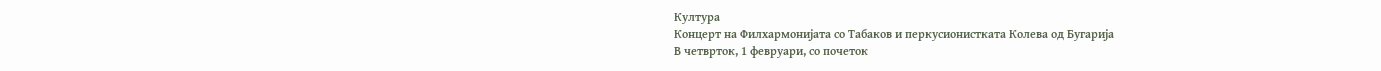Култура
Концерт на Филхармонијата со Табаков и перкусионистката Колева од Бугарија
В четврток, 1 февруари, со почеток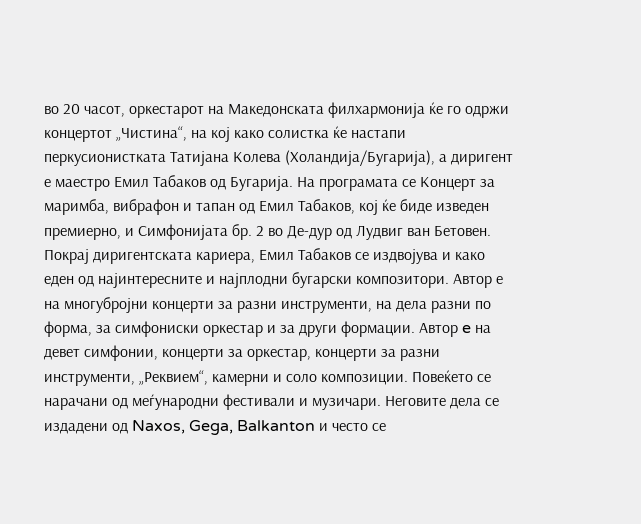во 20 часот, оркестарот на Македонската филхармонија ќе го одржи концертот „Чистина“, на кој како солистка ќе настапи перкусионистката Татијана Колева (Холандија/Бугарија), а диригент е маестро Емил Табаков од Бугарија. На програмата се Концерт за маримба, вибрафон и тапан од Емил Табаков, кој ќе биде изведен премиерно, и Симфонијата бр. 2 во Де-дур од Лудвиг ван Бетовен.
Покрај диригентската кариера, Емил Табаков се издвојува и како еден од најинтересните и најплодни бугарски композитори. Автор е на многубројни концерти за разни инструменти, на дела разни по форма, за симфониски оркестар и за други формации. Автор e на девет симфонии, концерти за оркестар, концерти за разни инструменти, „Реквием“, камерни и соло композиции. Повеќето се нарачани од меѓународни фестивали и музичари. Неговите дела се издадени од Naxos, Gega, Balkanton и често се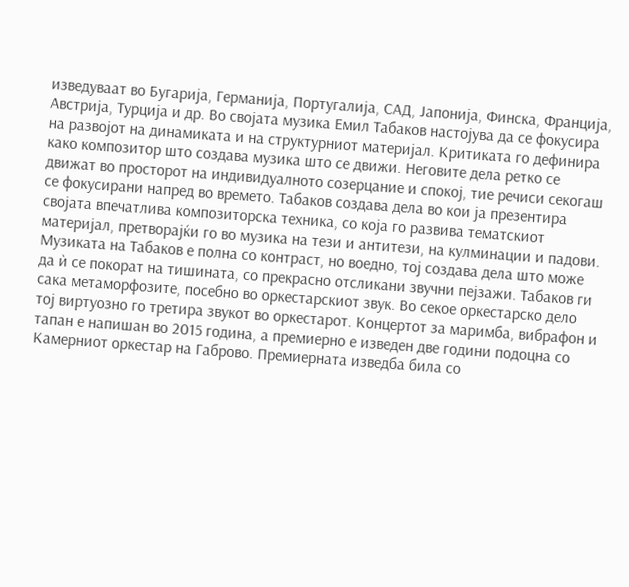изведуваат во Бугарија, Германија, Португалија, САД, Јапонија, Финска, Франција, Австрија, Турција и др. Во својата музика Емил Табаков настојува да се фокусира на развојот на динамиката и на структурниот материјал. Критиката го дефинира како композитор што создава музика што се движи. Неговите дела ретко се движат во просторот на индивидуалното созерцание и спокој, тие речиси секогаш се фокусирани напред во времето. Табаков создава дела во кои ја презентира својата впечатлива композиторска техника, со која го развива тематскиот материјал, претворајќи го во музика на тези и антитези, на кулминации и падови. Музиката на Табаков е полна со контраст, но воедно, тој создава дела што може да ѝ се покорат на тишината, со прекрасно отсликани звучни пејзажи. Табаков ги сака метаморфозите, посебно во оркестарскиот звук. Во секое оркестарско дело тој виртуозно го третира звукот во оркестарот. Концертот за маримба, вибрафон и тапан е напишан во 2015 година, а премиерно е изведен две години подоцна со Камерниот оркестар на Габрово. Премиерната изведба била со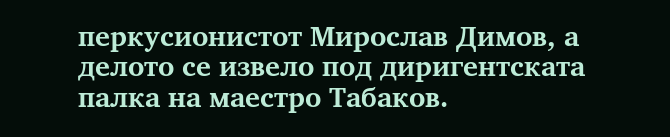перкусионистот Мирослав Димов, а делото се извело под диригентската палка на маестро Табаков.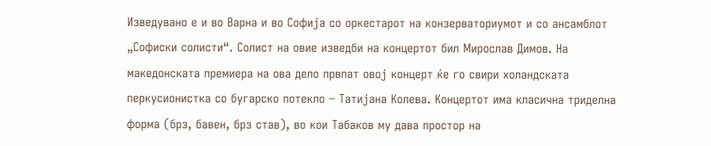Изведувано е и во Варна и во Софија со оркестарот на конзерваториумот и со ансамблот „Софиски солисти“. Солист на овие изведби на концертот бил Мирослав Димов. На македонската премиера на ова дело првпат овој концерт ќе го свири холандската перкусионистка со бугарско потекло – Татијана Колева. Концертот има класична триделна форма (брз, бавен, брз став), во кои Табаков му дава простор на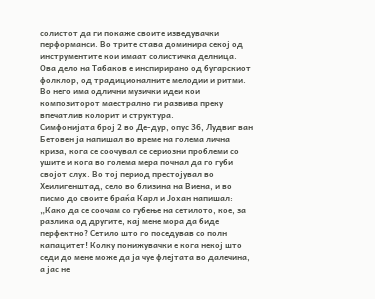солистот да ги покаже своите изведувачки перформанси. Во трите става доминира секој од инструментите кои имаат солистичка делница.
Ова дело на Табаков е инспирирано од бугарскиот фолклор, од традиционалните мелодии и ритми. Во него има одлични музички идеи кои композиторот маестрално ги развива преку впечатлив колорит и структура.
Симфонијата број 2 во Де-дур, опус 36, Лудвиг ван Бетовен ја напишал во време на голема лична криза, кога се соочувал се сериозни проблеми со ушите и кога во голема мера почнал да го губи својот слух. Во тој период престојувал во Хеилигенштад, село во близина на Виена, и во писмо до своите браќа Карл и Јохан напишал: „Како да се соочам со губење на сетилото, кое, за разлика од другите, кај мене мора да биде перфектно? Сетило што го поседував со полн капацитет! Колку понижувачки е кога некој што седи до мене може да ја чуе флејтата во далечина, а јас не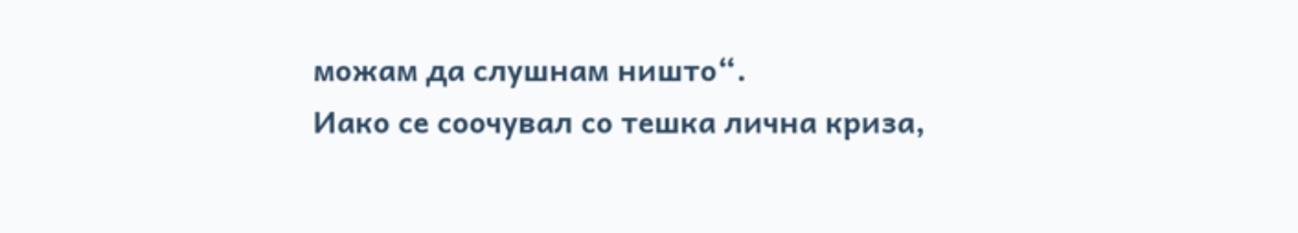можам да слушнам ништо“.
Иако се соочувал со тешка лична криза,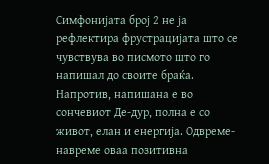Симфонијата број 2 не ја рефлектира фрустрацијата што се чувствува во писмото што го напишал до своите браќа.
Напротив, напишана е во сончевиот Де-дур, полна е со живот, елан и енергија. Одвреме-навреме оваа позитивна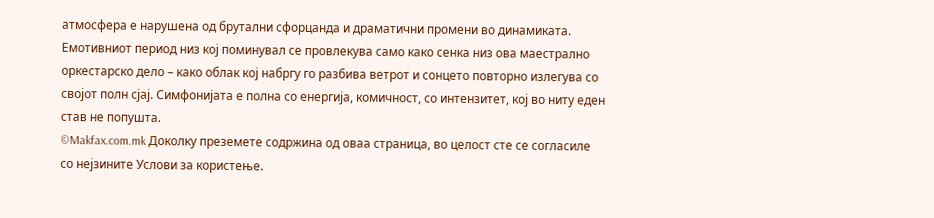атмосфера е нарушена од брутални сфорцанда и драматични промени во динамиката. Емотивниот период низ кој поминувал се провлекува само како сенка низ ова маестрално оркестарско дело – како облак кој набргу го разбива ветрот и сонцето повторно излегува со својот полн сјај. Симфонијата е полна со енергија, комичност, со интензитет, кој во ниту еден став не попушта.
©Makfax.com.mk Доколку преземете содржина од оваа страница, во целост сте се согласиле со нејзините Услови за користење.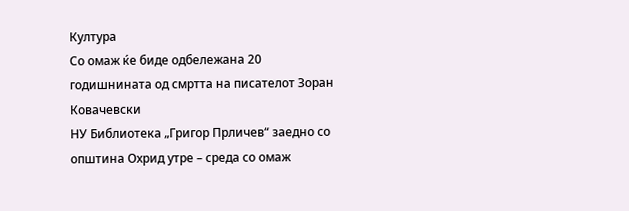Култура
Со омаж ќе биде одбележана 20 годишнината од смртта на писателот Зоран Ковачевски
НУ Библиотека „Григор Прличев“ заедно со општина Охрид утре – среда со омаж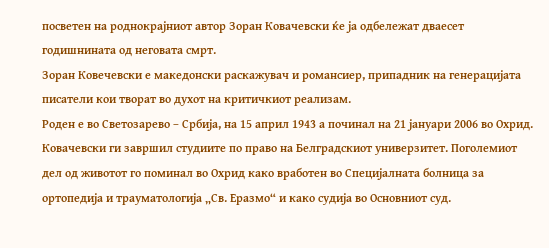посветен на роднокрајниот автор Зоран Ковачевски ќе ја одбележат дваесет годишнината од неговата смрт.
Зоран Ковечевски е македонски раскажувач и романсиер, припадник на генерацијата писатели кои творат во духот на критичкиот реализам.
Роден е во Светозарево – Србија, на 15 април 1943 а починал на 21 јануари 2006 во Охрид. Ковачевски ги завршил студиите по право на Белградскиот универзитет. Поголемиот дел од животот го поминал во Охрид како вработен во Специјалната болница за ортопедија и трауматологија „Св. Еразмо“ и како судија во Основниот суд.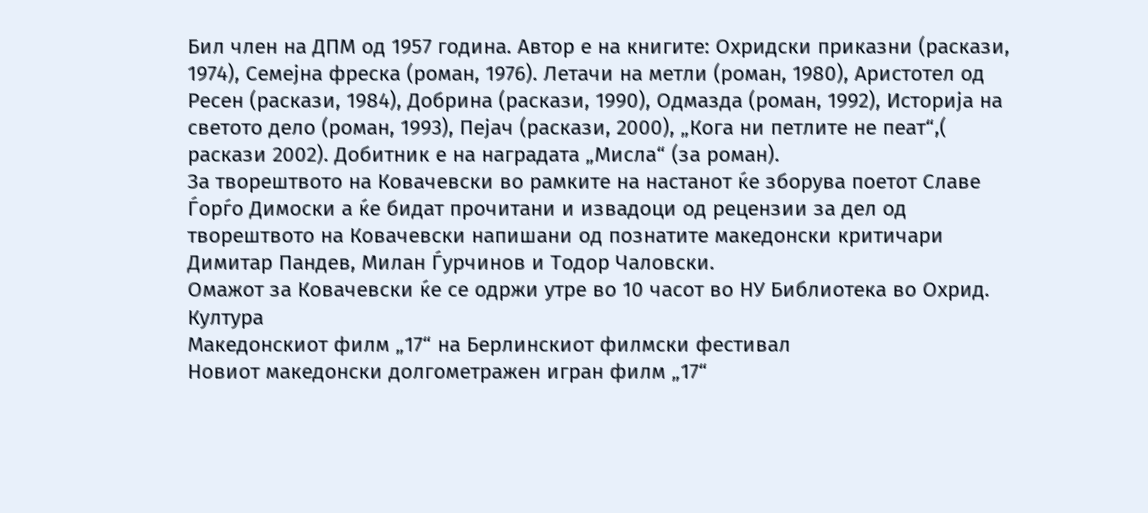Бил член на ДПМ од 1957 година. Автор е на книгите: Охридски приказни (раскази, 1974), Семејна фреска (роман, 1976). Летачи на метли (роман, 1980), Аристотел од Ресен (раскази, 1984), Добрина (раскази, 1990), Одмазда (роман, 1992), Историја на светото дело (роман, 1993), Пејач (раскази, 2000), „Кога ни петлите не пеат“,( раскази 2002). Добитник е на наградата „Мисла“ (за роман).
За творештвото на Ковачевски во рамките на настанот ќе зборува поетот Славе Ѓорѓо Димоски а ќе бидат прочитани и извадоци од рецензии за дел од творештвото на Ковачевски напишани од познатите македонски критичари Димитар Пандев, Милан Ѓурчинов и Тодор Чаловски.
Омажот за Ковачевски ќе се одржи утре во 10 часот во НУ Библиотека во Охрид.
Култура
Македонскиот филм „17“ на Берлинскиот филмски фестивал
Новиот македонски долгометражен игран филм „17“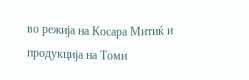во режија на Косара Митиќ и продукција на Томи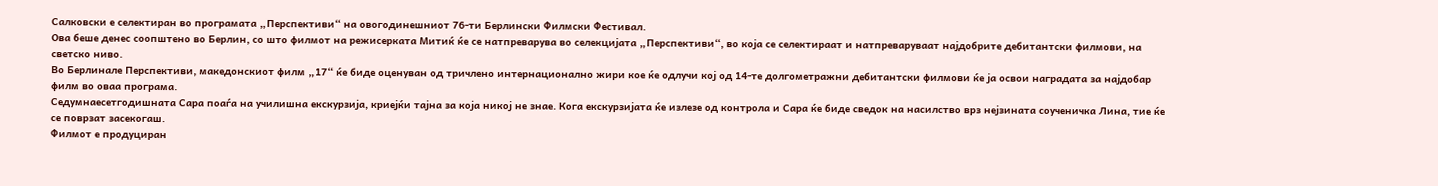Салковски е селектиран во програмата „Перспективи“ на овогодинешниот 76-ти Берлински Филмски Фестивал.
Ова беше денес соопштено во Берлин, со што филмот на режисерката Митиќ ќе се натпреварува во селекцијата „Перспективи“, во која се селектираат и натпреваруваат најдобрите дебитантски филмови, на светско ниво.
Во Берлинале Перспективи, македонскиот филм „17“ ќе биде оценуван од тричлено интернационално жири кое ќе одлучи кој од 14-те долгометражни дебитантски филмови ќе ја освои наградата за најдобар филм во оваа програма.
Седумнаесетгодишната Сара поаѓа на училишна екскурзија, криејќи тајна за која никој не знае. Кога екскурзијата ќе излезе од контрола и Сара ќе биде сведок на насилство врз нејзината соученичка Лина, тие ќе се поврзат засекогаш.
Филмот е продуциран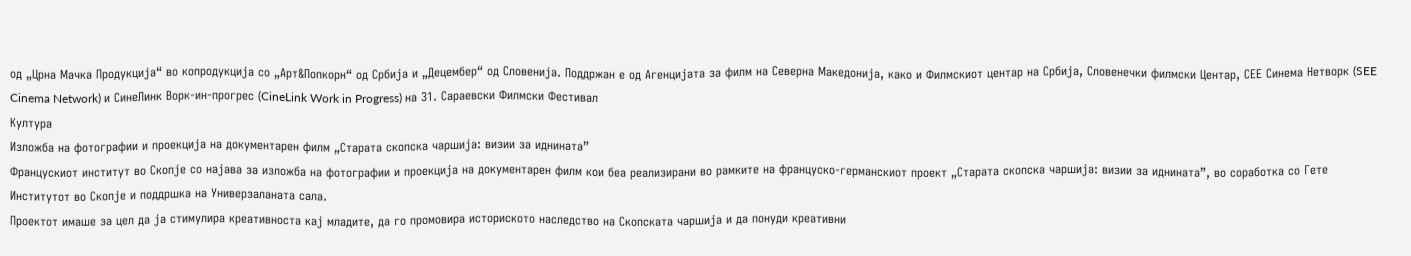од „Црна Мачка Продукција“ во копродукција со „Арт&Попкорн“ од Србија и „Децембер“ од Словенија. Поддржан е од Агенцијата за филм на Северна Македонија, како и Филмскиот центар на Србија, Словенечки филмски Центар, СЕЕ Синема Нетворк (SEE Cinema Network) и СинеЛинк Ворк-ин-прогрес (CineLink Work in Progress) на 31. Сараевски Филмски Фестивал
Култура
Изложба на фотографии и проекција на документарен филм „Старата скопска чаршија: визии за иднината”
Францускиот институт во Скопје со најава за изложба на фотографии и проекција на документарен филм кои беа реализирани во рамките на француско-германскиот проект „Старата скопска чаршија: визии за иднината”, во соработка со Гете Институтот во Скопје и поддршка на Универзаланата сала.
Проектот имаше за цел да ја стимулира креативноста кај младите, да го промовира историското наследство на Скопската чаршија и да понуди креативни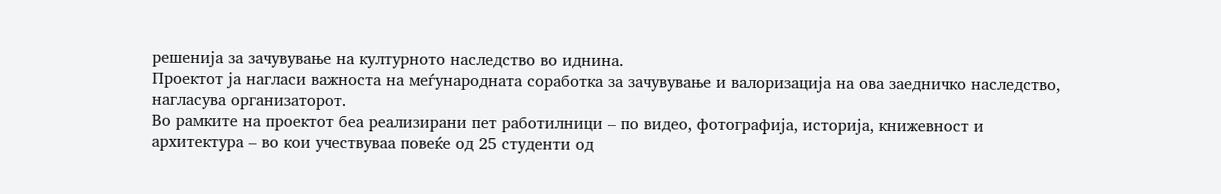решенија за зачувување на културното наследство во иднина.
Проектот ја нагласи важноста на меѓународната соработка за зачувување и валоризација на ова заедничко наследство, нагласува организаторот.
Во рамките на проектот беа реализирани пет работилници – по видео, фотографија, историја, книжевност и архитектура – во кои учествуваа повеќе од 25 студенти од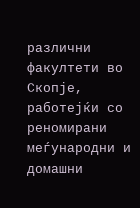различни факултети во Скопје, работејќи со реномирани меѓународни и домашни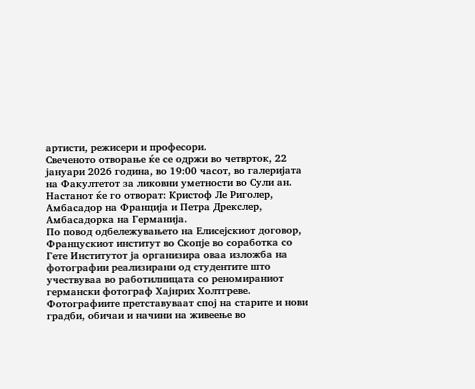артисти, режисери и професори.
Свеченото отворање ќе се одржи во четврток, 22 јануари 2026 година, во 19:00 часот, во галеријата на Факултетот за ликовни уметности во Сули ан.
Настанот ќе го отворат: Кристоф Ле Риголер, Амбасадор на Франција и Петра Дрекслер, Амбасадорка на Германија.
По повод одбележувањето на Елисејскиот договор, Францускиот институт во Скопје во соработка со Гете Институтот ја организира оваа изложба на фотографии реализирани од студентите што учествуваа во работилницата со реномираниот германски фотограф Хајнрих Холтгреве.
Фотографиите претставуваат спој на старите и нови градби, обичаи и начини на живеење во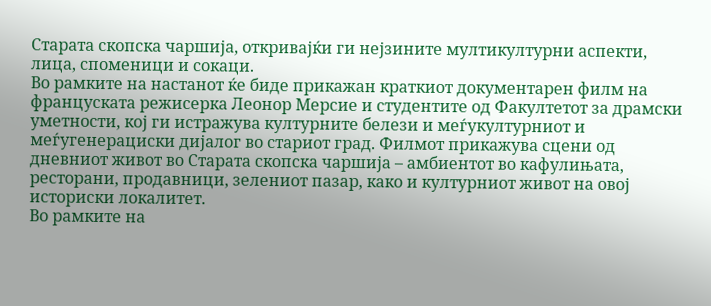Старата скопска чаршија, откривајќи ги нејзините мултикултурни аспекти, лица, споменици и сокаци.
Во рамките на настанот ќе биде прикажан краткиот документарен филм на француската режисерка Леонор Мерсие и студентите од Факултетот за драмски уметности, кој ги истражува културните белези и меѓукултурниот и меѓугенерациски дијалог во стариот град. Филмот прикажува сцени од дневниот живот во Старата скопска чаршија – амбиентот во кафулињата, ресторани, продавници, зелениот пазар, како и културниот живот на овој историски локалитет.
Во рамките на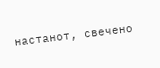настанот, свечено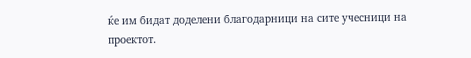ќе им бидат доделени благодарници на сите учесници на проектот.